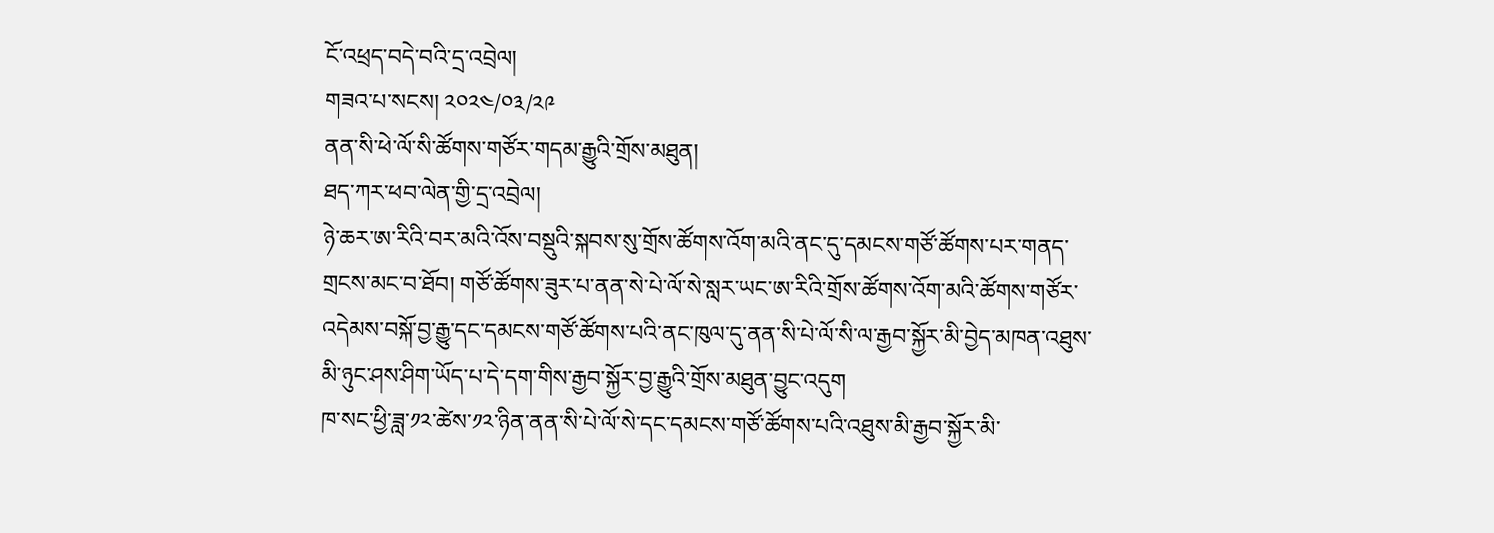ངོ་འཕྲད་བདེ་བའི་དྲ་འབྲེལ།
གཟའ་པ་སངས། ༢༠༢༤/༠༣/༢༩
ནན་སི་ཕེ་ལོ་སི་ཚོགས་གཙོར་གདམ་རྒྱུའི་གྲོས་མཐུན།
ཐད་ཀར་ཕབ་ལེན་གྱི་དྲ་འབྲེལ།
ཉེ་ཆར་ཨ་རིའི་བར་མའི་འོས་བསྡུའི་སྐབས་སུ་གྲོས་ཚོགས་འོག་མའི་ནང་དུ་དམངས་གཙོ་ཚོགས་པར་གནད་གྲངས་མང་བ་ཐོབ། གཙོ་ཚོགས་ཟུར་པ་ནན་སེ་པེ་ལོ་སེ་སླར་ཡང་ཨ་རིའི་གྲོས་ཚོགས་འོག་མའི་ཚོགས་གཙོར་འདེམས་བསྐོ་བྱ་རྒྱུ་དང་དམངས་གཙོ་ཚོགས་པའི་ནང་ཁུལ་དུ་ནན་སི་པེ་ལོ་སི་ལ་རྒྱབ་སྐྱོར་མི་བྱེད་མཁན་འཐུས་མི་ཉུང་ཤས་ཤིག་ཡོད་པ་དེ་དག་གིས་རྒྱབ་སྐྱོར་བྱ་རྒྱུའི་གྲོས་མཐུན་བྱུང་འདུག
ཁ་སང་ཕྱི་ཟླ་༡༢་ཚེས་༡༢་ཉིན་ནན་སི་པེ་ལོ་སེ་དང་དམངས་གཙོ་ཚོགས་པའི་འཐུས་མི་རྒྱབ་སྐྱོར་མི་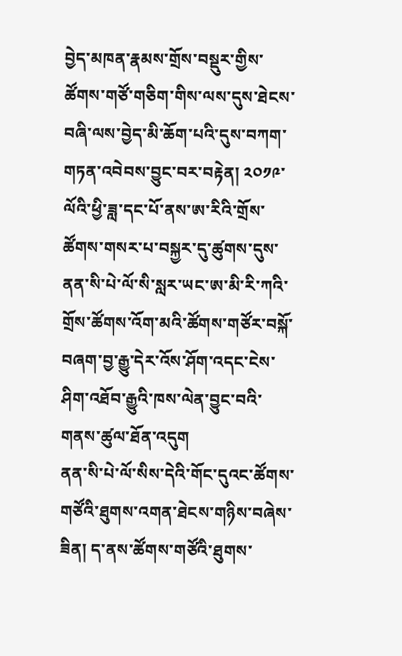བྱེད་མཁན་རྣམས་གྲོས་བསྡུར་གྱིས་ཚོགས་གཙོ་གཅིག་གིས་ལས་དུས་ཐེངས་བཞི་ལས་བྱེད་མི་ཆོག་པའི་དུས་བཀག་གཏན་འབེབས་བྱུང་བར་བརྟེན། ༢༠༡༩་ལོའི་ཕྱི་ཟླ་དང་པོ་ནས་ཨ་རིའི་གྲོས་ཚོགས་གསར་པ་བསྐྱར་དུ་ཚུགས་དུས་ནན་སི་པེ་ལོ་སི་སླར་ཡང་ཨ་མི་རི་ཀའི་གྲོས་ཚོགས་འོག་མའི་ཚོགས་གཙོར་བསྐོ་བཞག་བྱ་རྒྱུ་དེར་འོས་ཤོག་འདང་ངེས་ཤིག་འཐོབ་རྒྱུའི་ཁས་ལེན་བྱུང་བའི་གནས་ཚུལ་ཐོན་འདུག
ནན་སི་པེ་ལོ་སིས་དེའི་གོང་དུའང་ཚོགས་གཙོའི་ཐུགས་འགན་ཐེངས་གཉིས་བཞེས་ཟིན། ད་ནས་ཚོགས་གཙོའི་ཐུགས་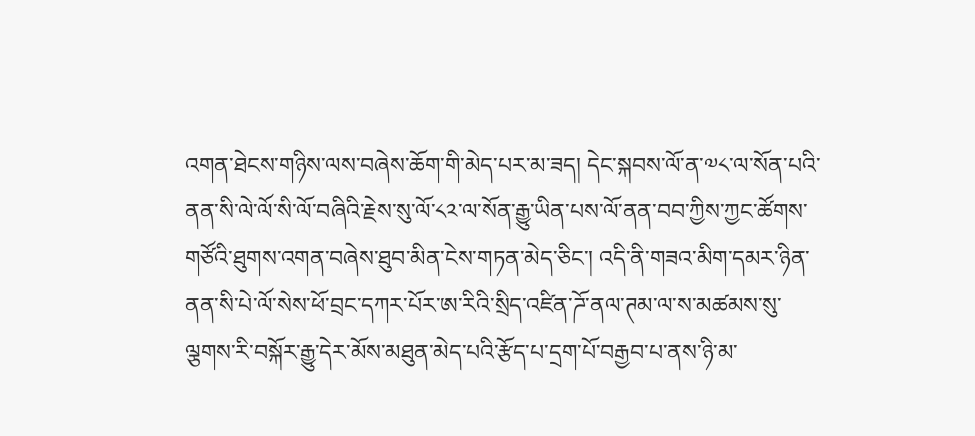འགན་ཐེངས་གཉིས་ལས་བཞེས་ཆོག་གི་མེད་པར་མ་ཟད། དེང་སྐབས་ལོ་ན་༧༨་ལ་སོན་པའི་ནན་སི་ལེ་ལོ་སི་ལོ་བཞིའི་རྗེས་སུ་ལོ་༨༢་ལ་སོན་རྒྱུ་ཡིན་པས་ལོ་ནན་བབ་ཀྱིས་ཀྱང་ཚོགས་གཙོའི་ཐུགས་འགན་བཞེས་ཐུབ་མིན་ངེས་གཏན་མེད་ཅིང་། འདི་ནི་གཟའ་མིག་དམར་ཉིན་ནན་སི་པེ་ལོ་སེས་ཕོ་བྲང་དཀར་པོར་ཨ་རིའི་སྲིད་འཛིན་ཌོ་ནལ་ཊམ་ལ་ས་མཚམས་སུ་ལྕགས་རི་བསྐོར་རྒྱུ་དེར་མོས་མཐུན་མེད་པའི་རྩོད་པ་དྲག་པོ་བརྒྱབ་པ་ནས་ཉི་མ་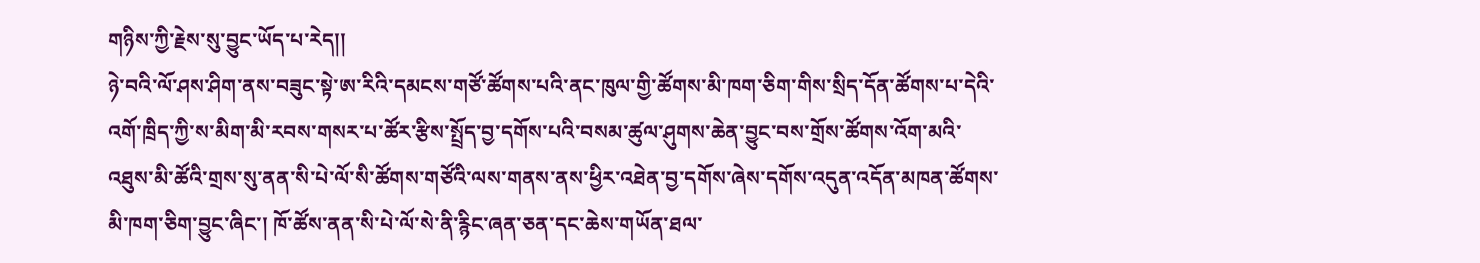གཉིས་ཀྱི་རྗེས་སུ་བྱུང་ཡོད་པ་རེད།།
ཉེ་བའི་ལོ་ཤས་ཤིག་ནས་བཟུང་སྟེ་ཨ་རིའི་དམངས་གཙོ་ཚོགས་པའི་ནང་ཁུལ་གྱི་ཚོགས་མི་ཁག་ཅིག་གིས་སྲིད་དོན་ཚོགས་པ་དེའི་འགོ་ཁྲིད་ཀྱི་ས་མིག་མི་རབས་གསར་པ་ཚོར་རྩིས་སྤྲོད་བྱ་དགོས་པའི་བསམ་ཚུལ་ཤུགས་ཆེན་བྱུང་བས་གྲོས་ཚོགས་འོག་མའི་འཐུས་མི་ཚོའི་གྲས་སུ་ནན་སི་པེ་ལོ་སི་ཚོགས་གཙོའི་ལས་གནས་ནས་ཕྱིར་འཐེན་བྱ་དགོས་ཞེས་དགོས་འདུན་འདོན་མཁན་ཚོགས་མི་ཁག་ཅིག་བྱུང་ཞིང་། ཁོ་ཚོས་ནན་སི་པེ་ལོ་སེ་ནི་རྙིང་ཞན་ཅན་དང་ཆེས་གཡོན་ཐལ་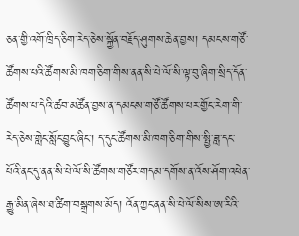ཅན་གྱི་འགོ་ཁྲིད་ཅིག་རེད་ཅེས་སྐྱོན་བརྗོད་ཤུགས་ཆེན་བྱས། དམངས་གཙོ་ཚོགས་པའི་ཚོགས་མི་ཁག་ཅིག་གིས་ནན་སི་པེ་ལོ་སི་ལྟ་བུ་ཞིག་སྲིད་དོན་ཚོགས་པ་དེའི་ཚབ་མཚོན་བྱས་ན་དམངས་གཙོ་ཚོགས་པར་གྱོང་རེག་གི་རེད་ཅེས་གླེང་སློང་བྱུང་ཞིང་། ད་དུང་ཚོགས་མི་ཁག་ཅིག་གིས་སྤྱི་ཟླ་དང་པོའི་ནང་དུ་ནན་སི་པེ་ལོ་སི་ཚོགས་གཙོར་གདམ་དགོས་ན་འོས་ཤོག་འཕེན་རྒྱུ་མིན་ཞེས་ཐ་ཚིག་བསྒྲགས་མོད། འོན་ཀྱང་ནན་སི་པེ་ལོ་སིས་ཨ་རིའི་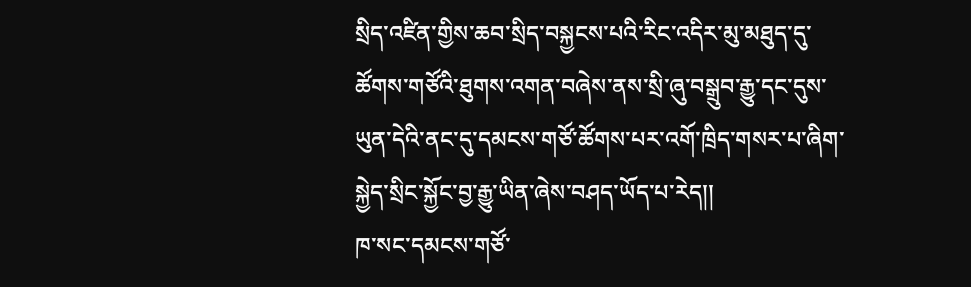སྲིད་འཛིན་གྱིས་ཆབ་སྲིད་བསྐྱངས་པའི་རིང་འདིར་མུ་མཐུད་དུ་ཚོགས་གཙོའི་ཐུགས་འགན་བཞེས་ནས་སྲི་ཞུ་བསྒྲུབ་རྒྱུ་དང་དུས་ཡུན་དེའི་ནང་དུ་དམངས་གཙོ་ཚོགས་པར་འགོ་ཁྲིད་གསར་པ་ཞིག་སྐྱེད་སྲིང་སྐྱོང་བྱ་རྒྱུ་ཡིན་ཞེས་བཤད་ཡོད་པ་རེད།།
ཁ་སང་དམངས་གཙོ་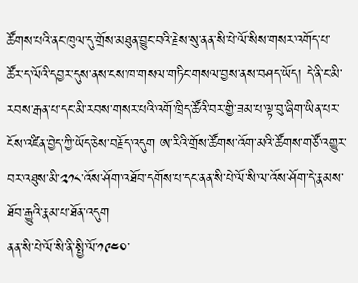ཚོགས་པའི་ནང་ཁུལ་དུ་གྲོས་མཐུན་བྱུང་བའི་རྗེས་སུ་ནན་སི་པེ་ལོ་སིས་གསར་འགོད་པ་ཚོར་ད་ལོའི་དབྱར་དུས་ནས་ངས་ཁ་གསལ་གཏིང་གསལ་བྱས་ནས་བཤད་ཡོད། དེ་ནི་ང་མི་རབས་རྒན་པ་དང་མི་རབས་གསར་པའི་འགོ་ཁྲིད་ཚོའི་བར་གྱི་ཟམ་པ་ལྟ་བུ་ཞིག་ཡིན་པར་ངོས་འཛིན་བྱེད་ཀྱི་ཡོད་ཅེས་བརྗོད་འདུག ཨ་རིའི་གྲོས་ཚོགས་འོག་མའི་ཚོགས་གཙོ་འགྱུར་བར་འཐུས་མི་༢༡༨་འོས་ཤོག་འཐོབ་དགོས་པ་དང་ནན་སི་པེ་ལོ་སི་ལ་འོས་ཤོག་དེ་རྣམས་ཐོབ་རྒྱུའི་རྣམ་པ་ཐོན་འདུག
ནན་སི་པེ་ལོ་སི་ནི་སྤྱི་ལོ་༡༩༤༠་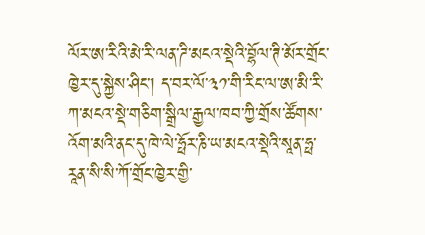ལོར་ཨ་རིའི་མེ་རི་ལན་ཌི་མངའ་སྡེའི་བྷོལ་ཊི་མོར་གྲོང་ཁྱེར་དུ་སྐྱེས་ཤིང་། ད་བར་ལོ་༣༡་གི་རིང་ལ་ཨ་མི་རི་ཀ་མངའ་སྡེ་གཅིག་སྒྲིལ་རྒྱལ་ཁབ་ཀྱི་གྲོས་ཚོགས་འོག་མའི་ནང་དུ་ཁེ་ལེ་ཧྥོར་ཎི་ཡ་མངའ་སྡེའི་སཱན་ཧྥ་རཱན་སི་སི་ཀོ་གྲོང་ཁྱེར་གྱི་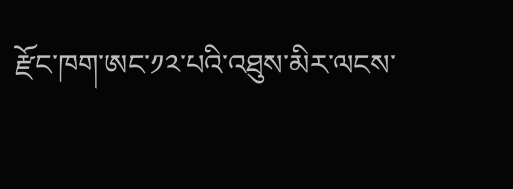རྫོང་ཁག་ཨང་༡༢་པའི་འཐུས་མིར་ལངས་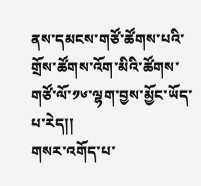ནས་དམངས་གཙོ་ཚོགས་པའི་གྲོས་ཚོགས་འོག་མིའི་ཚོགས་གཙོ་ལོ་༡༦་ལྷག་བྱས་མྱོང་ཡོད་པ་རེད།།
གསར་འགོད་པ་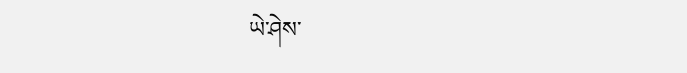ཡེ་ཤེས་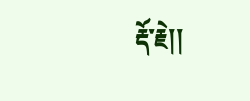རྡོ་རྗེ།།